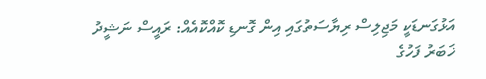އަޅުގަނޑަކީ މަޖިލިސް ރިޔާސަތުގައި އިން ގޮނޑި ކޮއްކޮއެއް: ރައީސް ނަޝީދު
ޚަބަރު ފަހުގެ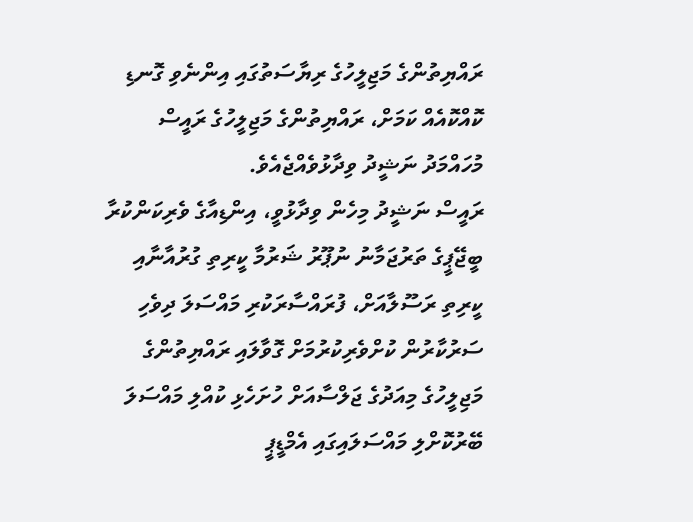ރައްޔިތުންގެ މަޖިލީހުގެ ރިޔާސަތުގައި އިންނެވި ގޮނޑި ކޮއްކޮއެއް ކަމަށް، ރައްޔިތުންގެ މަޖިލީހުގެ ރައީސް މުހައްމަދު ނަޝީދު ވިދާޅުވެއްޖެއެވެ.
ރައީސް ނަޝީދު މިހެން ވިދާޅުވީ، އިންޑިއާގެ ވެރިކަންކުރާ ބީޖޭޕީގެ ތަރުޖަމާނު ނުޕޫރު ޝަރުމާ ކީރިތި ގުރުއާނާއި ކީރިތި ރަސޫލާއަށް، ފުރައްސާރަކުރި މައްސަލަ ދިވެހި ސަރުކާރުން ކުށްވެރިކުރުމަށް ގޮވާލައި ރައްޔިތުންގެ މަޖިލީހުގެ މިއަދުގެ ޖަލްސާއަށް ހުށަހެޅި ކުއްލި މައްސަލަ ބޭރުކޮށްލި މައްސަލައިގައި އެމްޑީޕީ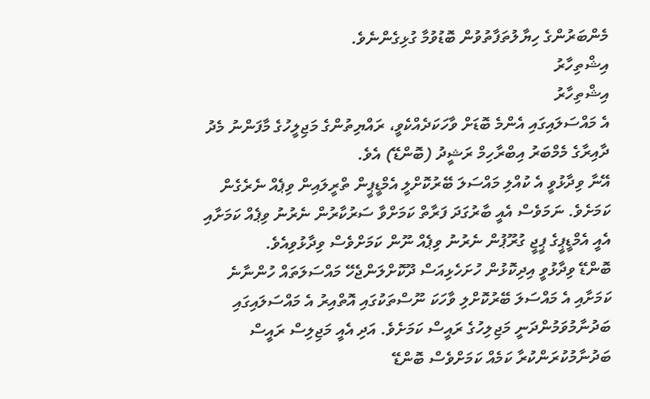މެންބަރުންގެ ހިޔާލުތަފާތުވުން ބޮޑުވުމާ ގުޅިގެންނެވެ.
އިޝްތިހާރު
އިޝްތިހާރު
އެ މައްސަލައިގައި އެންމެ ބޮޑަށް ވާހަކަދެއްކެވީ، ރައްޔިތުންގެ މަޖިލީހުގެ މާފަންނު މެދު ދާއިރާގެ މެމްބަރު އިބްރާހިމް ރަޝީދު (ބޮންޑޭ) އެވެ.
އޭނާ ވިދާޅުވީ އެ ކުއްލި މައްސަލަ ބޭރުކޮށްލީ އެމްޑީޕީން ތްރީލައިން ވިޕެއް ނެރެގެން ކަމަށެވެ. ނަމަވެސް އެއީ ބާރުގަދަ ފަރާތް ކަމަށްވާ ސަރުކާރުން ނެރުނު ވިޕެއް ކަމަށާއި އެއީ އެމްޑީޕީގެ ޕީޖީ ގުރޫޕުން ނެރުނު ވިޕެއް ނޫން ކަމަށްވެސް ވިދާޅުވިއެވެ.
ބޮންޑޭ ވިދާޅުވީ އިދިކޮޅުން ހުށަހެޅިއަސް ދޫކޮށްލަންޖެހޭ މައްސަލަތައް ހުންނާނެ ކަމަށާއި އެ މައްސަލަ ބޭރުކޮށްލި ވާހަކަ ނޫސްތަކުގައި އޮތްއިރު އެ މައްސަލައިގައި ބަދުނާމުވަމުންދަނީ މަޖިލިހުގެ ރައީސް ކަމަށެވެ. އަދި އެއީ މަޖިލިސް ރައީސް ބަދުނާމުކުރަންކުރާ ކަމެއް ކަމަށްވެސް ބޮންޑޭ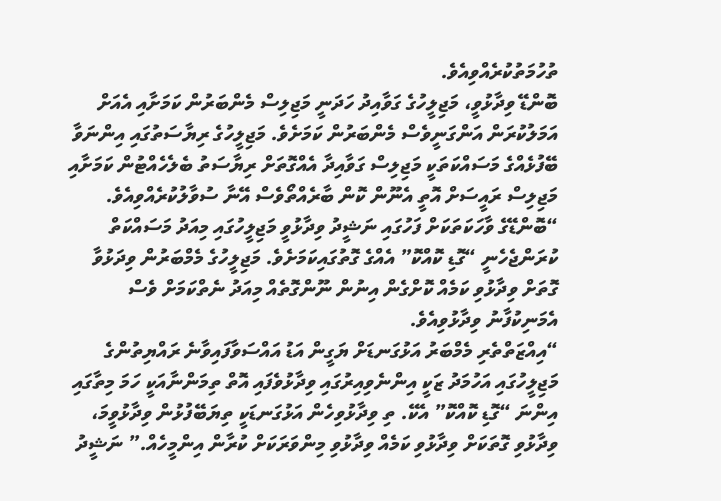ތުހުމަތުކުރެއްވިއެވެ.
ބޮންޑޭ ވިދާޅުވީ، މަޖިލީހުގެ ގަވާއިދު ހަދަނީ މަޖިލިސް މެންބަރުން ކަމަށާއި އެއަށް އަމަލުކުރަން އަންގަނީވެސް މެންބަރުން ކަމަށެވެ. މަޖިލީހުގެ ރިޔާސަތުގައި އިންނަވާ ބޭފުޅެއްގެ މަސައްކަތަކީ މަޖިލިސް ގަވާއިދާ އެއްގޮތަށް ރިޔާސަތު ބެލެހެއްޓުން ކަމަށާއި މަޖިލިސް ރައީސަށް އޮތީ އެނޫން ކޮން ބާރެއްތޯވެސް އޭނާ ސުވާލުކުރެއްވިއެވެ.
“ބޮންޑޭގެ ވާހަކަތަކަށް ފަހުގައި ނަޝީދު ވިދާޅުވީ މަޖިލީހުގައި މިއަދު މަސައްކަތް ކުރަންޖެހެނީ “ގޮޑި ކޮއްކޮ” އެއްގެ ގޮތުގައިކަމަށެވެ. މަޖިލީހުގެ މެމްބަރުން ވިދަޅުވާ ގޮތަށް ވިދާޅުވި ކަމެއް ކޮށްގެން އިނުން ނޫންގޮތެއް މިއަދު ނެތްކަމަށް ވެސް އެމަނިކުފާނު ވިދާޅުވިއެވެ.
“އިއްޒަތްތެރި މެމްބަރު އަޅުގަނޑަށް ޔަގީން އަޑު އައްސަވާފައިވާނެ ރައްޔިތުންގެ މަޖިލީހުގައި އަހުމަދު ޒަކީ އިންނެވިއިރުގައި ވިދާޅުވެފައި އޮތް ތިމަންނާއަކީ ހަމަ މިތާގައި އިންނަ “ގޮޑި ކޮއްކޮ” އެކޭ. ތި ވިދާޅުވިހެން އަޅުގަނޑަކީ ތިޔަބޭފުޅުން ވިދާޅުވީމަ، ވިދާޅުވި ގޮތަކަށް ވިދާޅުވި ކަމެއް ވިދާޅުވި މިންވަރަކަށް ކުރާން އިންމީހެއް.” ނަޝީދު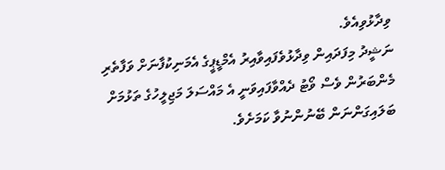ވިދާޅުވިއެވެ.
ނަޝީދު މިފަދައިން ވިދާޅުވެފައިވާއިރު އެމްޑީޕީގެ އެމަނިކުފާނަށް ވަފާތެރި މެންބަރުން ވެސް ވޯޓު ދެއްވާފައިވަނީ އެ މައްސަލަ މަޖިލީހުގެ ތަޅުމަށް ބަލައިގަންނަން ބޭނުންނުވާ ކަމަށެވެ.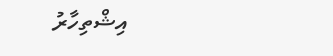އިޝްތިހާރު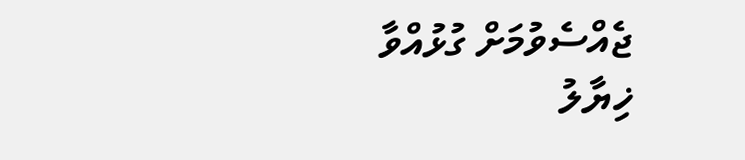ޖެއްސެވުމަށް ގުޅުއްވާ
ޚިޔާލު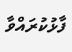ފާޅުކުރައްވާ